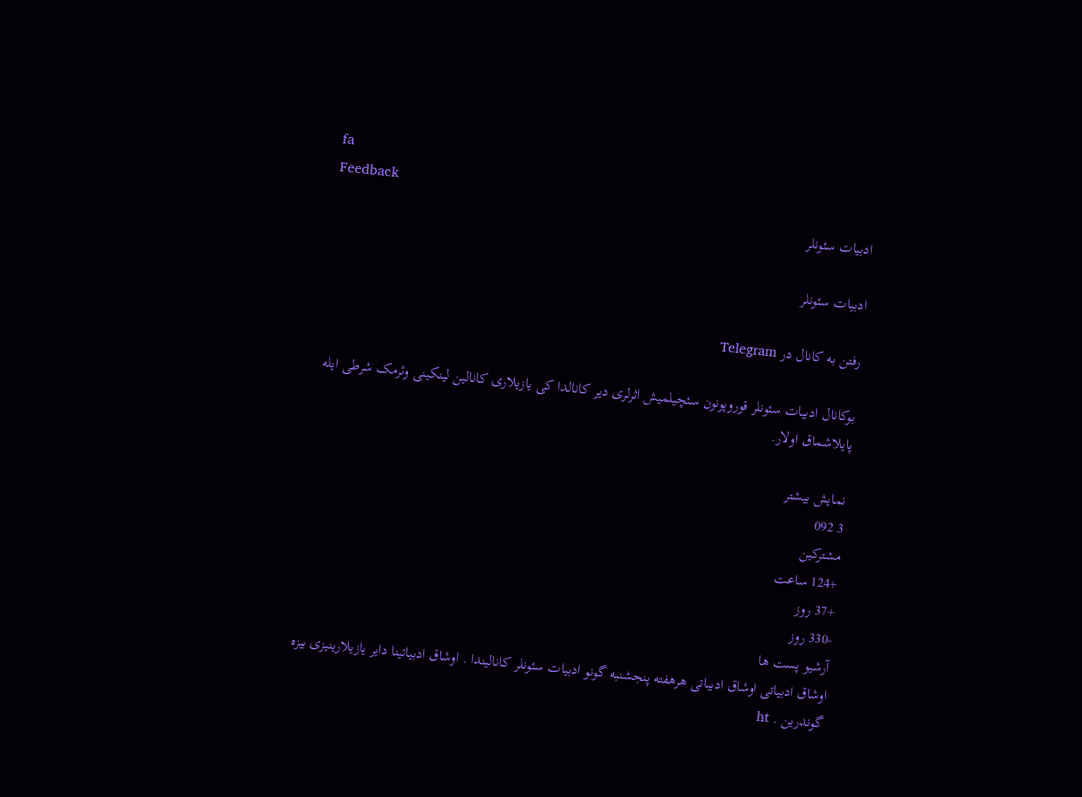fa
Feedback
ادبیات سئونلر

ادبیات سئونلر

رفتن به کانال در Telegram

بوکانال ادبیات سئونلر قوروپونون سئچیلمیش اثرلری دیر کانالدا کی یازیلاری کانالین لینکینی وئرمک شرطی ایله پایلاشماق اولار.

نمایش بیشتر
3 092
مشترکین
+124 ساعت
+37 روز
-330 روز
آرشیو پست ها
اوشاق ادبیاتی اوشاق ادبیاتی هرهفته پنجشنبه گونو ادبیات سئونلر کانالیندا . اوشاق ادبیاتینا دایر یازیلارینیزی بیزه گوندرین . ht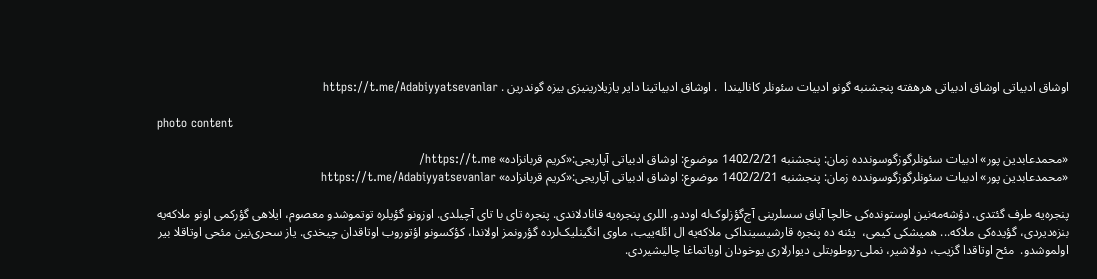اوشاق ادبیاتی اوشاق ادبیاتی هرهفته پنجشنبه گونو ادبیات سئونلر کانالیندا  . اوشاق ادبیاتینا دایر یازیلارینیزی بیزه گوندرین . https://t.me/Adabiyyatsevanlar

photo content

«محمدعابدین پور» ادبیات سئونلرگوزگوسوندده زمان: پنجشنبه 1402/2/21 موضوع: اوشاق ادبیاتی آپاریجی:«کریم قربانزاده» https://t.me/
«محمدعابدین پور» ادبیات سئونلرگوزگوسوندده زمان: پنجشنبه 1402/2/21 موضوع: اوشاق ادبیاتی آپاریجی:«کریم قربانزاده» https://t.me/Adabiyyatsevanlar

پنجره‌یه طرف گئتدی. دؤشه‌مه‌نین اوستونده‌کی خالچا آیاق سسلرینی آج‌گؤزلوک‌له اوددو. اللری پنجره‌یه قانادلاندی. پنجره تای‌ با تای آچیلدی. اوزونو گؤیلره توتموشدو معصوم، ایلاهی گؤرکمی اونو ملاکه‌یه بنزه‌دیردی، گؤیده‌کی ملاکه... همیشکی کیمی،  یئنه ده پنجره قارشیسینداکی ملاکه‌یه ال ائله‌ییب، ماوی انگینلیک‌لرده گؤرونمز اولاندا، کؤکسونو اؤتوروب اوتاقدان چیخدی. یاز سحری‌نین مئحی اوتاقلا بیر اولموشدو.  مئح اوتاقدا گزیب، دولاشیر، نملی-روطوبتلی دیوارلاری یوخودان اویاتماغا چالیشیردی.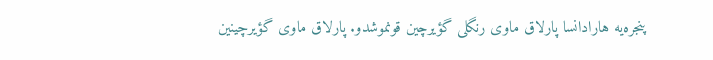پنجره‌یه هارادانسا پارلاق ماوی رنگلی گؤیرچین قونموشدو. پارلاق ماوی گؤیرچینین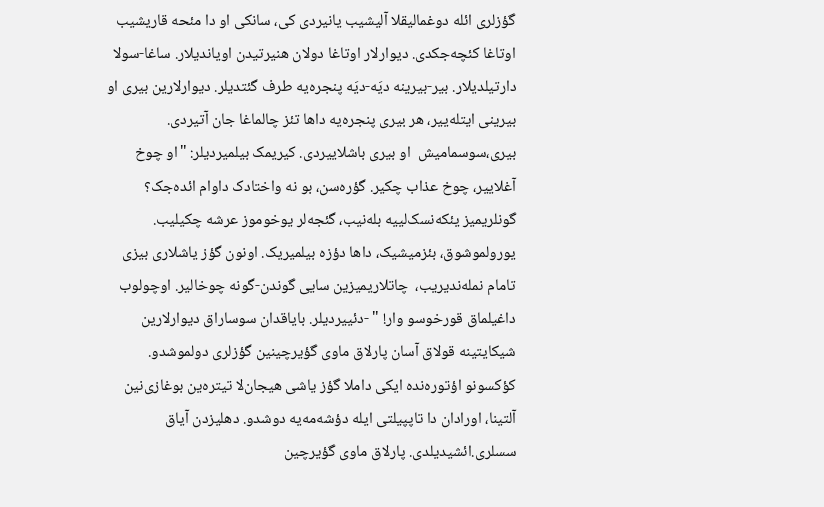گؤزلری ائله دوغمالیقلا آلیشیب یانیردی کی، سانکی او دا مئحه قاریشیب اوتاغا کئچه‌جکدی. دیوارلار اوتاغا دولان هنیرتیدن اویاندیلار. ساغا-سولا دارتیلدیلار. بیر-بیرینه ديَه-ديَه پنجره‌یه طرف گئتدیلر. دیوارلارین بیری او بیرینی ایتله‌ییر، هر بیری پنجره‌یه داها تئز چالماغا جان آتیردی. بیری،سوسمامیش  او بیری باشلاییردی. کیریمک بیلمیردیلر: "او چوخ آغلاییر، چوخ عذاب چکیر. گؤره‌سن، بو نه واختادک داوام ائده‌جک؟ گونلریمیز یئکه‌نسک‌لییه بله‌نیب، گئجه‌لر یوخوموز عرشه چکیلیب. یورولموشوق، بئزمیشیک، داها دؤزه بیلمیریک. اونون گؤز یاشلاری بیزی تامام نمله‌ندیریب،  چاتلاریمیزین سایی گوندن-گونه چوخالیر. اوچولوب داغیلماق قورخوسو وار! " -دئییردیلر. بایاقدان سوساراق دیوارلارین شیکایتینه قولاق آسان پارلاق ماوی گؤیرچینین گؤزلری دولموشدو. کؤکسونو اؤتوره‌نده ایکی داملا گؤز یاشی هیجان‌لا تیتره‌ین بوغازی‌نین آلتینا، اورادان دا تاپپیلتی ایله دؤشه‌مه‌یه دوشدو. دهلیزدن آیاق سسلری.ائشیدیلدی. پارلاق ماوی گؤیرچین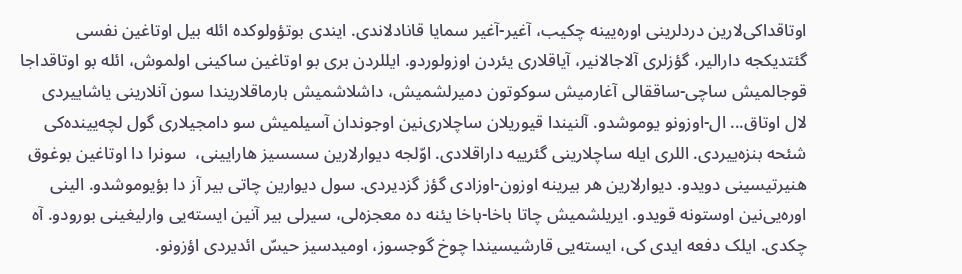اوتاقداکی‌لارین دردلرینی اوره‌یینه چکیب، آغیر-آغیر سمایا قانادلاندی. ایندی بوتؤولوکده ائله بیل اوتاغین نفسی گئتدیکجه دارالیر، گؤزلری آلاجالانیر، آیاقلاری یئردن اوزولوردو. ایللردن بری بو اوتاغین ساکینی اولموش، ائله بو اوتاقداجا قوجالمیش ساچی-ساققالی آغارمیش سوکوتون دمیرلشمیش، داشلاشمیش بارماقلاریندا سون آنلارینی یاشاییردی لال اوتاق... ال-اوزونو یوموشدو. آلنیندا قیوریلان ساچلاری‌نین اوجوندان آسیلمیش سو دامجیلاری گول لچه‌یینده‌کی شئحه بنزه‌ییردی. اللری ایله ساچلارینی گئرییه داراقلادی. اوّلجه دیوارلارین سسسیز هارایینی،  سونرا دا اوتاغین بوغوق هنیرتیسینی دویدو. دیوارلارین هر بیرینه اوزون-اوزادی گؤز گزدیردی. سول دیوارین چاتی بیر آز دا بؤیوموشدو. الینی اوره‌یی‌نین اوستونه قویدو. ایریلشمیش چاتا باخا-باخا یئنه ده معجزه‌لی، سیرلی بیر آنین ایسته‌یی وارلیغینی بورودو. آه چکدی. ایلک دفعه‌ ایدی کی، ایسته‌یی قارشیسیندا چوخ گوجسوز، اومیدسیز حیسّ ائدیردی اؤزونو.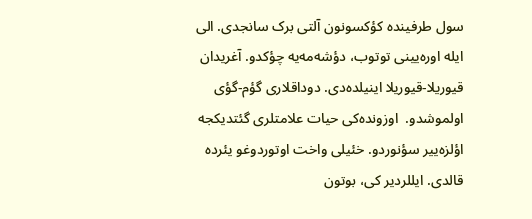سول طرفینده کؤکسونون آلتی برک سانجدی. الی ایله اوره‌یینی توتوب، دؤشه‌مه‌یه چؤکدو. آغریدان قیوریلا-قیوریلا اینیلده‌دی. دوداقلاری گؤم-گؤی اولموشدو.  اوزونده‌کی حیات علامتلری گئتدیکجه اؤلزه‌ییر سؤنوردو. خئیلی واخت اوتوردوغو یئرده قالدی. ایللردیر کی، بوتون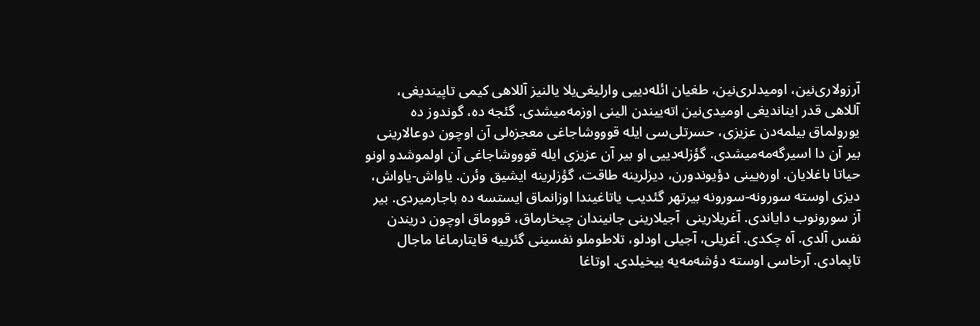آرزولاری‌نین، اومیدلری‌نین، طغیان ائله‌دییی وارلیغی‌یلا یالنیز آللاهی کیمی تاپیندیغی، آللاهی قدر ایناندیغی اومیدی‌نین اته‌ییندن الینی اوزمه‌میشدی. گئجه ده، گوندوز ده  یورولماق بیلمه‌دن عزیزی، حسرتلی‌سی ایله قوووشاجاغی معجزه‌لی آن اوچون دوعالارینی بیر آن دا اسیرگه‌مه‌میشدی. گؤزله‌دییی او بیر آن عزیزی‌ ایله قوووشاجاغی آن اولموشدو اونو حیاتا باغلایان. اوره‌یینی دؤیوندورن، دیزلرینه طاقت، گؤزلرینه ایشیق وئرن. یاواش-یاواش، دیزی اوسته سورونه-سورونه بیرتهر گئدیب یاتاغیندا اوزانماق ایستسه‌ ده باجارمیردی. بیر آز سورونوب دایاندی. آغریلارینی  آجیلارینی جانیندان چیخارماق، قووماق اوچون دریندن نفس آلدی. آه چکدی. آغریلی، آجیلی اودلو، تلاطوملو نفسینی گئرییه قایتارماغا ماجال تاپمادی. آرخاسی اوسته دؤشه‌مه‌یه ییخیلدی. اوتاغا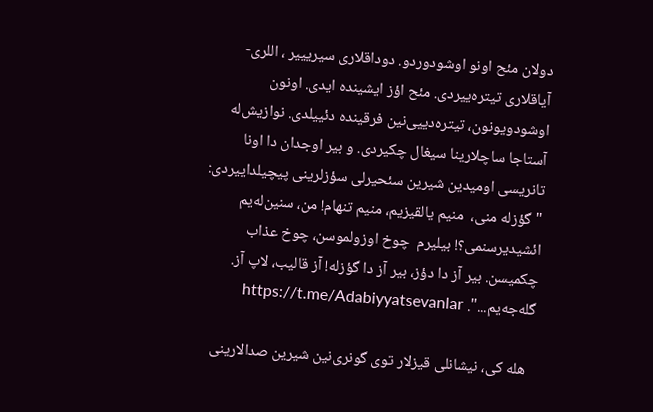دولان مئح اونو اوشودوردو. دوداقلاری سیریییر ، اللری-آیاقلاری تیتره‌ییردی. مئح اؤز ایشینده ایدی. اونون اوشودویونون، تیتره‌دییی‌نین فرقینده دئییلدی. نوازیش‌له آستاجا ساچلارینا سیغال چکیردی. و بیر اوجدان دا اونا تانریسی اومیدین شیرین سئحیرلی سؤزلرینی پیچیلداییردی: "گؤزله منی،  منیم یالقیزیم، منیم تنهام! من، سنین‌له‌یم ائشیدیرسنمی؟! بیلیرم  چوخ اوزولموسن، چوخ عذاب چکمیسن. بیر آز دا دؤز، بیر آز دا گؤزله! آز قالیب، لاپ آز. گله‌جه‌یم...". https://t.me/Adabiyyatsevanlar

  هله کی، نیشانلی قیزلار توی گونری‌نین شیرین صدالارینی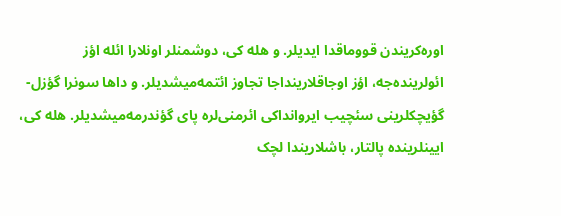اوره‌کریندن قووماقدا ایدیلر. و هله کی، دوشمنلر اونلارا ائله اؤز ائولرینده‌جه، اؤز اوجاقلارینداجا تجاوز ائتمه‌میشدیلر. و داها سونرا گؤزل-گؤیچکلرینی سئچیب ایروانداکی ائرمنی‌لره پای گؤندرمه‌میشدیلر. هله کی، ایینلرینده پالتار، باشلاریندا لچک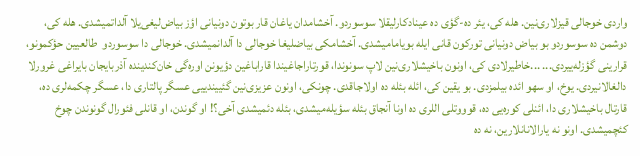واردی خوجالی قیزلاری‌نین. هله کی، یئر ده-گؤی ده عینادکارلیقلا سوسوردو. آخشامدان یاغان قار بوتون دونیانی اؤز بیاض‌لیغی‌یلا آلداتمیشدی. هله کی، دوشمن ده سوسوردو بو بیاض دونیانی تورکون قانی ایله بویامامیشدی. آخشامکی بیاضلیغا خوجالی دا آلدانمیشدی. خوجالی دا سوسوردو  طالعیین حؤکمونو، قرارینی گؤزله‌ییردی... ...خاطیرلادی کی، اونون باخیشلاری‌نین لاپ سونوندا، قورتاراجاغیندا قاراباغین دؤیونن اوره‌گی خان‌کندینده آذربایجان بایراغی غرورلا دالغالانیردی. یوخ، او سهو ائده بیلمزدی. بو یقین کی، ائله بئله ده اولاجاقدی. چونکی، اونون عزیزی‌نین گئییندییی عسگر پالتاری دا، عسگر چکمه‌لری ده، قارتال باخیشلاری دا، ائنلی کوره‌یی ده، قوووتلی اللری ده اونا آنجاق بئله سؤیله‌میشدی، بئله دئمیشدی آخی؟! او گوندن، او قانلی فئورال گونوندن چوخ کئچمیشدی. اونو نه یارالانانلارین، نه ده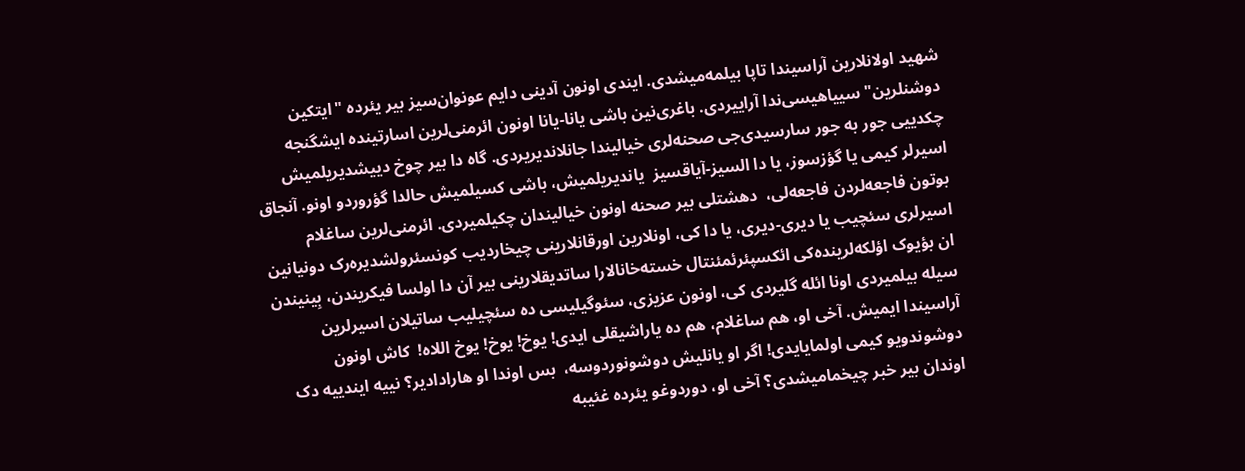شهید اولانلارین آراسیندا تاپا بیلمه‌میشدی. ایندی اونون آدینی دایم عونوان‌سیز بیر یئرده "ایتکین دوشنلرین"سییاهیسی‌ندا آراییردی. باغری‌نین باشی یانا-یانا اونون ائرمنی‌لرین اسارتینده ایشگنجه چکدییی جور به‌ جور سارسیدی‌جی صحنه‌‌لری خیالیندا جانلاندیریردی. گاه دا بیر چوخ ديیشدیریلمیش اسیرلر کیمی یا گؤزسوز، یا دا السیز-آیاقسیز  یاندیریلمیش، باشی کسیلمیش حالدا گؤروردو اونو. آنجاق بوتون فاجعه‌‌لردن فاجعه‌‌لی،  دهشتلی بیر صحنه‌‌ اونون خیالیندان چکیلمیردی. ائرمنی‌لرین ساغلام اسیرلری سئچیب یا دیری-دیری، یا دا کی، اونلارین اورقانلارینی چیخاردیب کونسئرولشدیره‌رک دونیانین ان بؤیوک اؤلکه‌لرینده‌کی ائکسپئرئمئنتال خسته‌خانالارا ساتدیقلارینی بیر آن دا اولسا فیکریندن، بِینیندن سیله بیلمیردی‌ اونا ائله گلیردی کی، اونون عزیزی، سئوگیلیسی ده سئچیلیب ساتیلان اسیرلرین آراسیندا ایمیش. آخی او، هم ساغلام، هم ده یاراشیقلی ایدی! یوخ! یوخ! یوخ اللاه!  کاش اونون دوشوندویو کیمی اولمایایدی! اگر او یانلیش دوشونوردوسه،  بس اوندا او هارادادیر؟ نییه ایندییه دک اوندان بیر خبر چیخمامیشدی؟ آخی او، دوردوغو یئرده غئیبه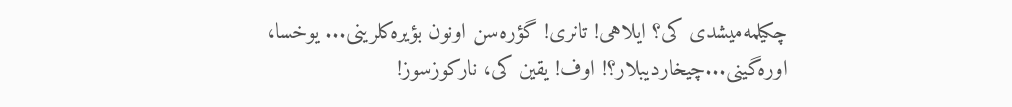چکیلمه‌میشدی کی؟ ایلاهی! تانری! گؤره‌سن اونون بؤیره‌کلرینی... یوخسا، اوره‌گینی...چیخاردیبلار؟! اوف! یقین کی، نارکوزسوز!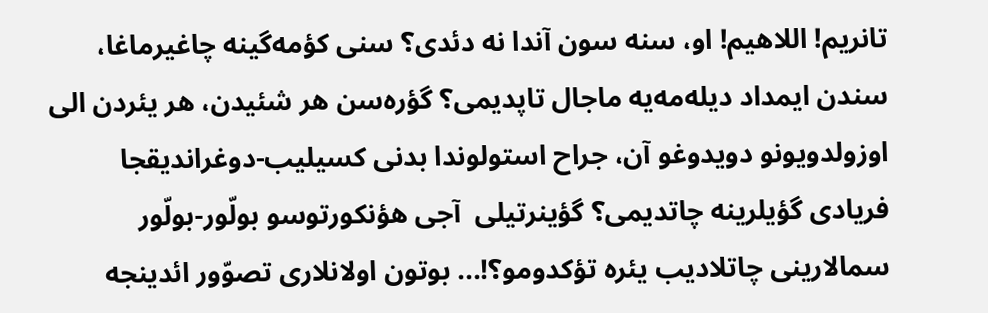تانریم! اللاهیم! او، سنه سون آندا نه دئدی؟ سنی کؤمه‌گینه چاغیرماغا، سندن ایمداد دیله‌مه‌یه ماجال تاپدیمی؟ گؤره‌سن هر شئیدن، هر یئردن الی اوزولدویونو دویدوغو آن، جراح استولوندا بدنی کسیلیب-دوغراندیقجا فریادی گؤیلرینه چاتدیمی؟ گؤینرتیلی  آجی هؤنکورتوسو بولّور-بولّور سمالارینی چاتلادیب یئره تؤکدومو؟!... بوتون اولانلاری تصوّور ائدینجه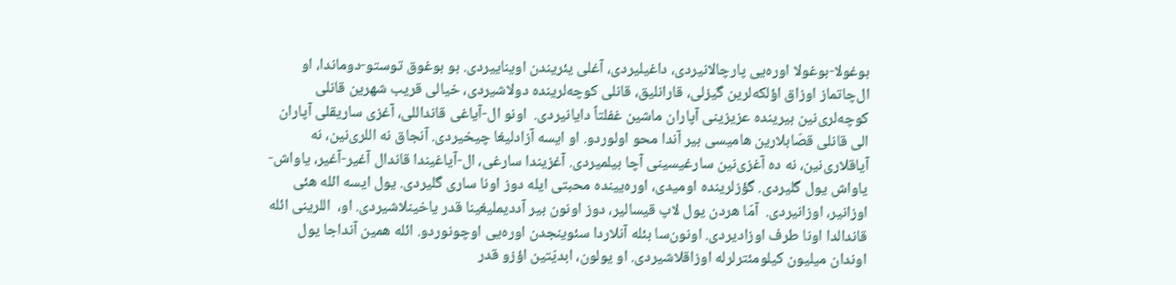بوغولا-بوغولا اوره‌یی پارچالانیردی، داغیلیردی، آغلی یئریندن اویناییردی. بو بوغوق توستو-دوماندا، او ال‌چاتماز اوزاق اؤلکه‌لرین گیزلی، قارانلیق، قانلی کوچه‌لرینده دولاشیردی، خیالی قریب شهرین قانلی کوچه‌لری‌نین بیرینده عزیزینی آپاران ماشین غفلتاً دایانیردی.  اونو ال-آیاغی قانداللی، آغزی ساریقلی آپاران الی قانلی قصّابلارین هامیسی بیر آندا محو اولوردو. او ایسه آزادلیغا چیخیردی. آنجاق نه اللری‌نین، نه آیاقلاری‌نین، نه ده آغزی‌نین سارغیسینی آچا بیلمیردی. آغزیندا سارغی، ال-آیاغیندا قاندال آغیر-آغیر، یاواش-یاواش یول گلیردی. گؤزلرینده اومیدی، اوره‌یینده محبتی ایله دوز اونا ساری گلیردی. یول ایسه ائله هئی اوزانیر، اوزانیردی.  آمّا هردن یول لاپ قیسالیر، دوز اونون بیر آددیملیغینا قدر یاخینلاشیردی. او،  اللرینی ائله قاندالدا اونا طرف اوزادیردی. اونون‌سا بئله آنلاردا سئوینجدن اوره‌یی اوچونوردو. ائله همین آنداجا یول اوندان میلیون کیلومئترلرله اوزاقلاشیردی. او یولون، ابديّتین اؤزو قدر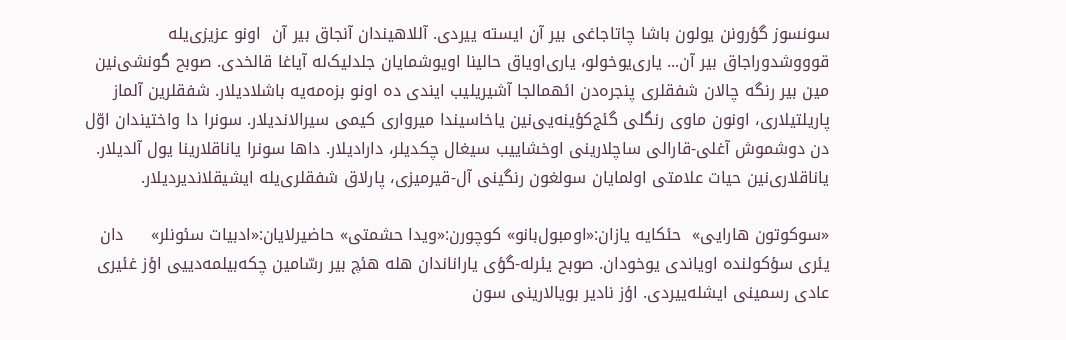سونسوز گؤرونن یولون باشا چاتاجاغی بیر آن ایسته ییردی. آللاهیندان آنجاق بیر آن  اونو عزیزی‌یله قوووشدوراجاق بیر آن... یاری‌یوخولو، یاری‌اویاق حالینا اویوشمایان جلدلیک‌له آیاغا قالخدی. صوبح گونشی‌نین مین بیر رنگه چالان شفقلری پنجره‌دن ائهمالجا آشیریلیب ایندی ده اونو بزه‌مه‌یه باشلادیلار. شفقلرین آلماز پاریلتیلاری، اونون ماوی رنگلی گئج‌کؤینه‌یی‌نین یاخاسیندا میرواری کیمی سیرالاندیلار. سونرا دا واختیندان اوّل دن دوشموش آغلی-قارالی ساچلارینی اوخشاییب سیغال چکدیلر، دارادیلار. داها سونرا یاناقلارینا یول آلدیلار. یاناقلاری‌نین حیات علامتی اولمایان سولغون رنگینی آل-قیرمیزی، پارلاق شفقلری‌یله ایشیقلاندیردیلار.

«سوکوتون هارایی»  حئکایه‌ یازان:«اومبول‌بانو» کوچورن:«ویدا حشمتی» حاضیرلایان:«ادبیات سئونلر»     دان یئری سؤکولنده اویاندی یوخودان. صوبح یئرله-گؤی یاراناندان هله هئچ بیر رسّامین چکه‌بیلمه‌دییی اؤز غئیری عادی رسمینی ایشله‌ییردی. اؤز نادیر بویالارینی سون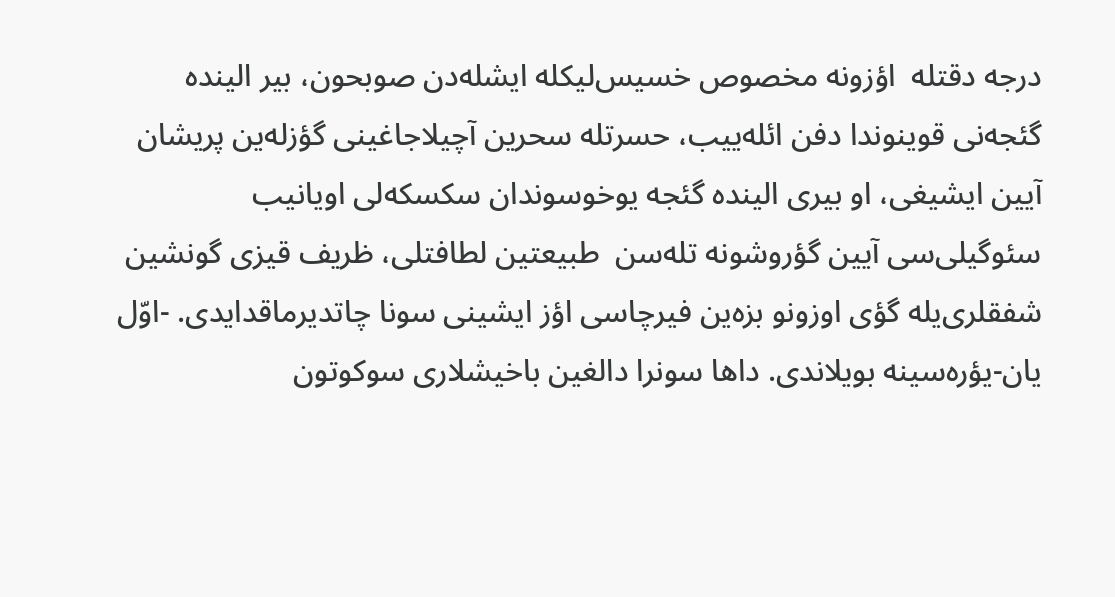درجه‌‌ دقتله  اؤزونه مخصوص خسیس‌لیکله ایشله‌دن صوبحون، بیر الینده گئجه‌نی قوینوندا دفن ائله‌ییب، حسرتله سحرین آچیلاجاغینی گؤزله‌ین پریشان آیین ایشیغی، او بیری الینده گئجه یوخوسوندان سکسکه‌لی اویانیب سئوگیلی‌سی آیین گؤروشونه تله‌سن  طبیعتین لطافتلی، ظریف قیزی گونشین شفقلری‌یله گؤی اوزونو بزه‌ین فیرچاسی اؤز ایشینی سونا چاتدیرماقدایدی. -اوّل یان-یؤره‌سینه بویلاندی. داها سونرا دالغین باخیشلاری سوکوتون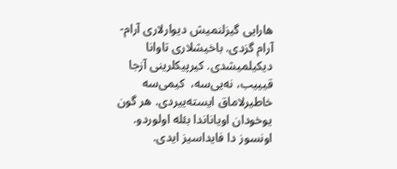هارایی گیزلنمیش دیوارلاری آرام-آرام گزدی. باخیشلاری تاوانا دیکیلمیشدی. کیرپیکلرینی آزجا قیییب، نه‌یی‌سه،  کیمی‌سه خاطیرلاماق ایسته‌ییردی. هر گون یوخودان اویاناندا بئله اولوردو.  اونسوز دا فایداسیز ایدی.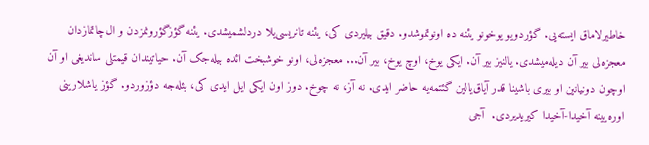خاطیرلاماق ایسته‌یی. گؤردویو یوخونو یئنه ده اونوتموشدو. دقیق بیلیردی کی، یئنه تانریسی‌یلا دردلشمیشدی. یئنه گؤزگؤرونمزدن و ال‌چاتمازدان معجزه‌لی بیر آن دیله‌میشدی. یالنیز بیر آن. ایکی یوخ، اوچ یوخ، بیر آن... معجزه‌لی، اونو خوشبخت ائده بیله‌جک آن. حیاتیندان قیمتلی ساندیغی او آن اوچون دونیانین او بیری باشینا قدر آیاق‌یالین گئتمه‌یه حاضر ایدی. نه آز، نه چوخ. دوز اون ایکی ایل ایدی کی، بئله‌جه دؤزوردو. گؤز یاشلارینی اوره‌یینه آخیدا-آخیدا کیریدیردی.  آجی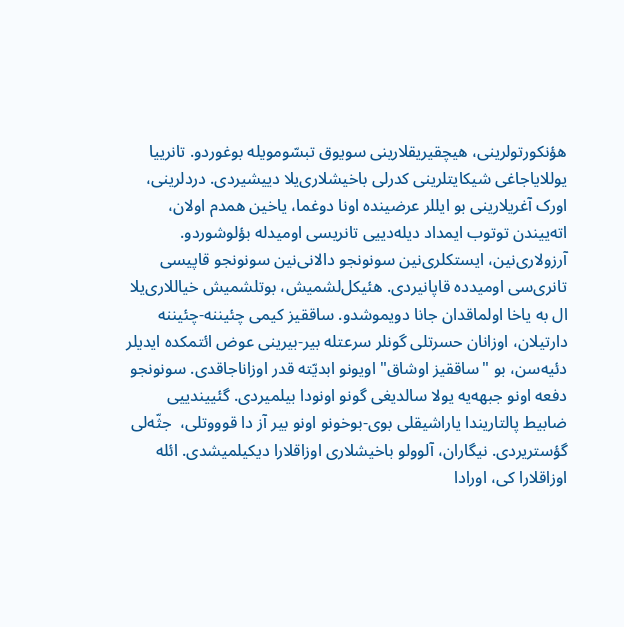هؤنکورتولرینی، هیچقیریقلارینی سویوق تبسّومویله بوغوردو. تانرییا یوللایاجاغی شیکایتلرینی کدرلی باخیشلاری‌یلا ديیشیردی. دردلرینی، اورک آغریلارینی بو ایللر عرضینده اونا دوغما، یاخین همدم اولان، اته‌ییندن توتوب ایمداد دیله‌دییی تانریسی اومیدله بؤلوشوردو. آرزولاری‌نین، ایستکلری‌نین سونونجو دالانی‌نین سونونجو قاپیسی تانری‌سی اومیدده قاپانیردی. هئیکل‌لشمیش، بوتلشمیش خیاللاری‌یلا ال به‌ یاخا اولماقدان جانا دویموشدو. ساققیز کیمی چئیننه-چئیننه دارتیلان، اوزانان حسرتلی گونلر سرعتله بیر-بیرینی عوض ائتمکده ایدیلر دئیه‌سن، بو "ساققیز اوشاق" اویونو ابديّته قدر اوزاناجاقدی. سونونجو دفعه‌ اونو جبهه‌یه یولا سالدیغی گونو اونودا بیلمیردی. گئییندییی ضابیط پالتاریندا یاراشیقلی بوی-بوخونو اونو بیر آز دا قوووتلی،  جثّه‌لی گؤستریردی. نیگاران، آلوولو باخیشلاری اوزاقلارا دیکیلمیشدی. ائله اوزاقلارا کی، اورادا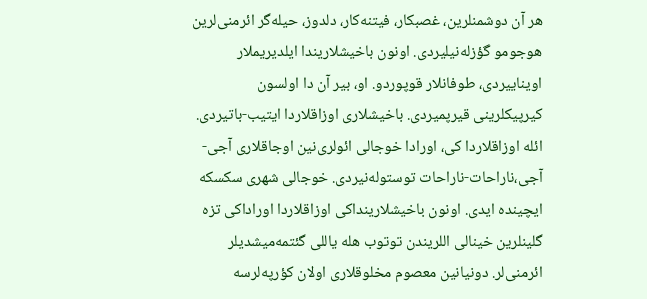هر آن دوشمنلرین، غصبکار، فیتنه‌کار، دلدوز، حیله‌‌گر ائرمنی‌لرین هوجومو گؤزله‌نیلیردی. اونون باخیشلاریندا ایلدیریملار اویناییردی، طوفانلار قوپوردو. او، بیر آن دا اولسون کیرپیکلرینی قیرپمیردی. باخیشلاری اوزاقلاردا ایتیب-باتیردی. ائله اوزاقلاردا کی، اورادا خوجالی ائولری‌نین اوجاقلاری آجی-آجی،ناراحات-ناراحات توستوله‌نیردی. خوجالی شهری سکسکه ایچینده ایدی. اونون باخیشلارینداکی اوزاقلاردا اوراداکی تزه گلینلرین خینالی اللریندن توتوب هله یاللی گئتمه‌میشدیلر ائرمنی‌لر. دونیانین معصوم مخلوقلاری اولان کؤرپه‌لرسه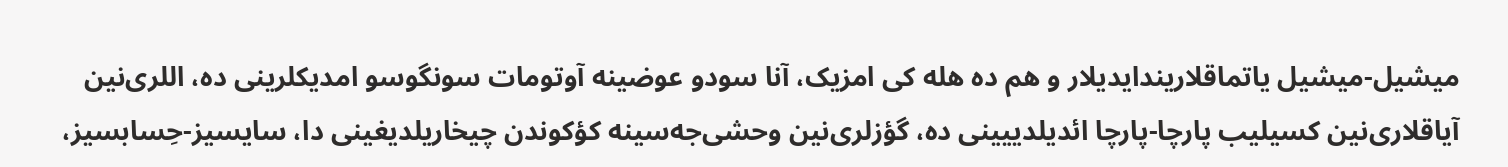میشیل-میشیل یاتماقلاریندایدیلار و هم ده هله کی امزیک، آنا سودو عوضینه آوتومات سونگوسو امدیکلرینی ده، اللری‌نین  آیاقلاری‌نین کسیلیب پارچا-پارچا ائدیلدییینی ده، گؤزلری‌نین وحشی‌جه‌سینه کؤکوندن چیخاریلدیغینی دا، سایسیز-حِسابسیز،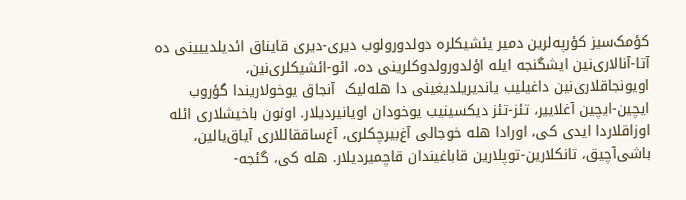کؤمک‌سیز کؤرپه‌لرین دمیر یئشیکلره دولدورولوب دیری-دیری قایناق ائدیلدییینی ده  آتا-آنالاری‌نین ایشگنجه ایله اؤلدورولدوکلرینی ده، ائو-ائشیکلری‌نین، اویونجاقلاری‌نین داغیلیب یاندیریلدیغینی دا هله‌لیک  آنجاق یوخولاریندا گؤروب ایچین-ایچین آغلاییر، تئز-تئز دیکسینیب یوخودان اویانیردیلار. اونون باخیشلاری ائله اوزاقلاردا ایدی کی، اورادا هله خوجالی آغ‌بیرچکلری، آغ‌ساققاللاری آیاق‌یالین، باشی‌آچیق، تانکلارین-توپلارین قاباغیندان قاچمیردیلار. هله کی، گئجه-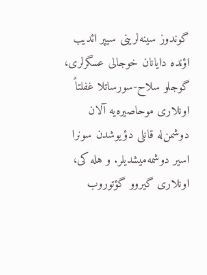گوندوز سینه‌لرینی سیپر ائدیب اؤنده دایانان خوجالی عسگرلری، گوجلو سلاح-سورساتلا غفلتاً اونلاری موحاصیره‌‌یه آلان دوشمن‌له قانلی دؤیوشدن سونرا اسیر دوشمه‌میشدیلر. و هله کی، اونلاری گیروو گؤتوروب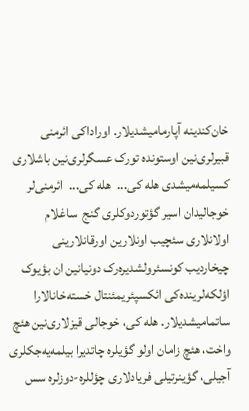خان‌کندینه آپارمامیشدیلار. اوراداکی ائرمنی قبیرلری‌نین اوستونده تورک عسگرلری‌نین باشلاری کسیلمه‌میشدی هله کی...  هله‌ کی...  ائرمنی‌لر خوجالیدان اسیر گؤتوردوکلری گنج  ساغلام اولانلاری سئچیب اونلارین اورقانلارینی چیخاردیب کونسئرولشدیره‌رک دونیانین ان بؤیوک اؤلکه‌لرینده‌کی ائکسپئریمئنتال خسته‌خانالارا ساتمامیشدیلار. هله کی، خوجالی قیزلاری‌نین هئچ واخت، هئچ زامان اولو گؤیلره چاتدیرا بیلمه‌یه‌جکلری آجیلی، گؤینرتیلی فریادلاری چؤللره-دوزلره سس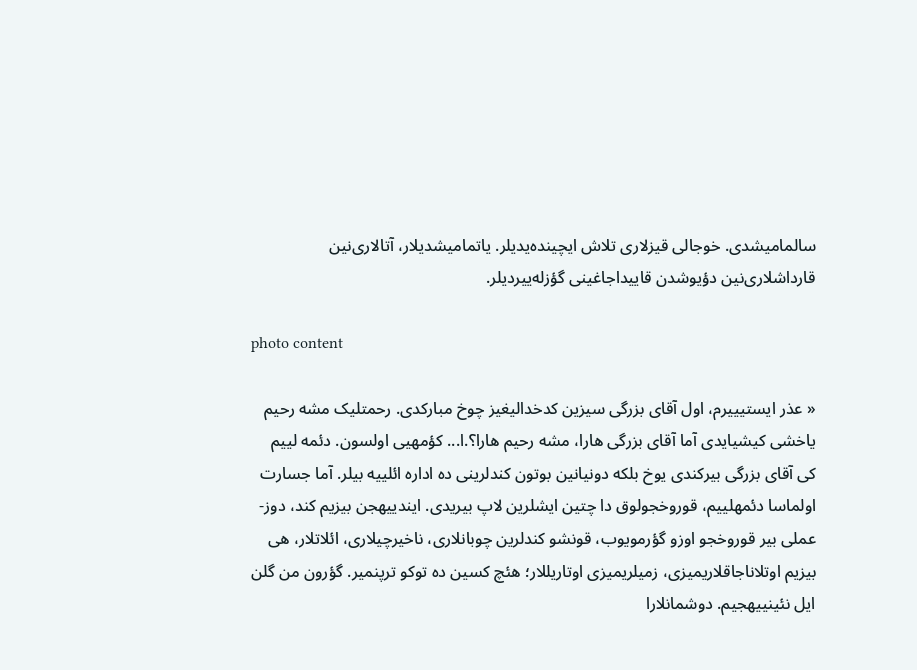سالمامیشدی. خوجالی قیزلاری تلاش ایچینده‌یدیلر. یاتمامیشدیلار، آتالاری‌نین  قارداشلاری‌نین دؤیوشدن قاییداجاغینی گؤزله‌ییردیلر.

photo content

« عذر ایستیییرم، اول آقای بزرگی سیزین کدخدالیغیز چوخ مبارکدی. رحمتلیک مشه رحیم یاخشی کیشیایدی آما آقای بزرگی هارا، مشه رحیم هارا؟.ا... کؤمهیی اولسون. دئمه لییم کی آقای بزرگی بیرکندی یوخ بلکه دونیانین بوتون کندلرینی ده اداره ائلییه بیلر. آما جسارت اولماسا دئمهلییم، قوروخجولوق دا چتین ایشلرین لاپ بیریدی. ایندییهجن بیزیم کند، دوز-عملی بیر قوروخجو اوزو گؤرمویوب، قونشو کندلرین چوبانلاری، ناخیرچیلاری، ائلاتلار، هی بیزیم اوتلاناجاقلاریمیزی، زمیلریمیزی اوتاریللار؛ هئچ کسین ده توکو ترپنمیر. گؤرون من گلن ایل نئینییهجیم. دوشمانلارا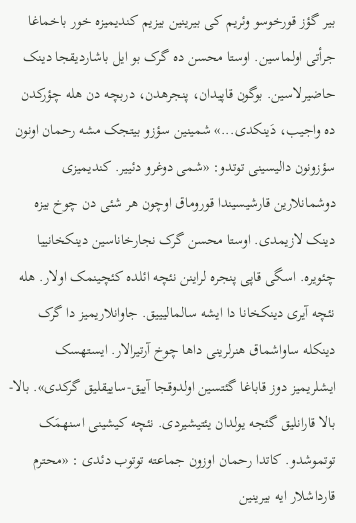بیر گؤز قورخوسو وئریم کی بیرینین بیزیم کندیمیزه خور باخماغا جرأتی اولماسین. اوستا محسن ده گرک بو ایل باشاردیقجا دینک حاضیرلاسین. بوگون قاپیدان، پنجرهدن، دربچه دن هله چؤرکدن ده واجیب، دَینکدی...» شمینین سؤزو بیتجک مشه رحمان اونون سؤزونون دالیسینی توتدو: «شمی دوغرو دئییر. کندیمیزی دوشمانلارین قارشیسیندا قوروماق اوچون هر شئی دن چوخ بیزه دینک لازیمدی. اوستا محسن گرک نجارخاناسین دینکخانییا چئویره. اسگی قاپی پنجره لراینن نئچه ائلده کئچینمک اولار. هله نئچه آیری دینکخانا دا ایشه سالمالیییق. جاوانلاریمیز دا گرک دینکله ساواشماق هنرلرینی داها چوخ آرتیرالار. ایستهسک ایشلریمیز دوز قاباغا گئتسین اولدوقجا آییق-ساییقلیق گرکدی». بالا-بالا قارانلیق گئجه یولدان یئتیشیردی. نئچه کیشینی اسنهمَک توتموشدو. کاتدا رحمان اوزون جماعته توتوب دئدی : «محترم قارداشلار ایه بیرینین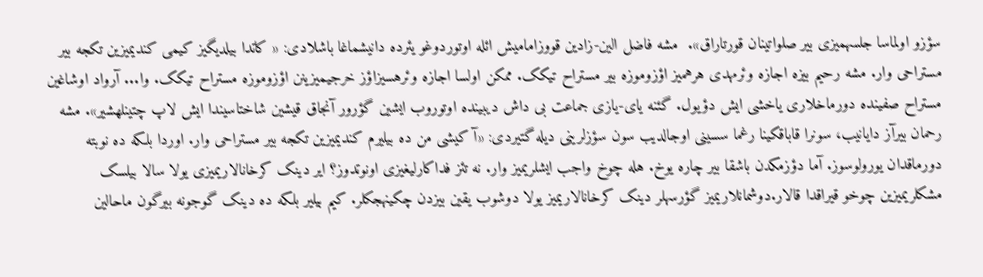سؤزو اولماسا جلسهمیزی بیر صلواتینان قورتاراق».  مشه فاضل الین-زادین قووزامامیش ائله اوتوردوغو یئرده دانیشماغا باشلادی: « کاتدا بیلدیگیز کیمی کندیمیزین تکجه بیر مستراحی وار. مشه رحیم بیزه اجازه وئرمهدی هرهمیز اؤزوموزه بیر مستراح تیکک. ممکن اولسا اجازه وئرهسیزاؤز خرجیمیزینن اؤزوموزه مستراح تیکک. وا... آرواد اوشاغین مستراح صفینده دورماخلاری یاخشی ایش دؤیول. گئنه یای-یازی جماعت بی داش دیبینده اوتوروب ایشین گؤرور آنجاق قیشین شاختاسیندا ایش لاپ چتینلهشیر». مشه رحمان بیرآز دایانیب، سونرا قاباقکینا رغما سسینی اوجالدیب سون سؤزلرینی دیله گتیردی: «آ کیشی من ده بیلیرم کندیمیزین تکجه بیر مستراحی وار. اوردا بلکه ده نوبته دورماقدان یورولوسوز. آما دؤزمکدن باشقا بیر چاره یوخ. هله چوخ واجب ایشلریمیز وار. نه تئز فداکارلیغیزی اونوتدوز؟ ایر دینک کرخانالاریمیزی یولا سالا بیلسک مشکلریمیزین چوخو قیراقدا قالار.دوشمانلاریمیز گؤرسهلر دینک کرخانالاریمیز یولا دوشوب یقین بیزدن چکینهجکلر. کیم بیلیر بلکه ده دینک گوجونه بیرگون ماحالین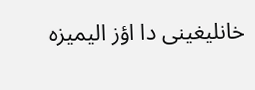خانلیغینی دا اؤز الیمیزه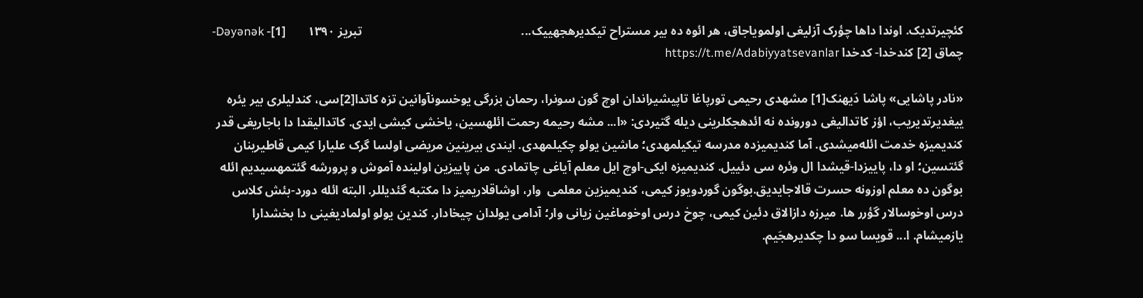کئچیرتدیک. اوندا داها چؤرک آزلیغی اولمویاجاق، هر ائوه ده بیر مستراح تیکدیرهجهییک...                                                   تبریز ۱۳۹۰       [1]- Dəyənək- چماق [2] کندخدا- کدخدا https://t.me/Adabiyyatsevanlar

«نادر پاشایی» پاشا دَیهنک[1] مشهدی رحیمی تورپاغا تاپیشیراندان اوچ گون سونرا، رحمان بزرگی یوخسونآوانین تزه کاتدا[2]سی، کندلیلری بیر یئره ییغدیرتدیریب، اؤز کاتدالیغی دورونده نه ائدهجکلرینی دیله گتیردی: «ا... مشه رحیمه رحمت ائلهسین، یاخشی کیشی ایدی. کاتدالیقدا دا باجاریغی قدر کندیمیزه خدمت ائله‌میشدی. آما کندیمیزده مدرسه تیکیلمهدی؛ ماشین یولو چکیلمهدی. ایندی بیرینین مریضی اولسا گرک علیارا کیمی قاطیرینان گئتسین؛ او دا، پاییزدا-قیشدا ال وئره سی دئییل. کندیمیزه ایکی-اوچ ایل معلم آیاغی چاتمادی. من پاییزین اولینده آموش و پرورشه گئتمهسیدیم ائله بوگون ده معلم اوزونه حسرت قالاجایدیق.بوگون گوردویوز کیمی، کندیمیزین معلمی  وار، اوشاقلاریمیز دا مکتبه گئدیللر. البته ائله دورد-بئش کلاس درس اوخوسالار گؤرر ها. میرزه دازالاق دئین کیمی، چوخ درس اوخوماغین زیانی وار؛ آدامی یولدان چیخادار. کندین یولو اولمادیغینی دا بخشدارا یازمیشام. ا... قویسا سو دا چکدیرهجَیم.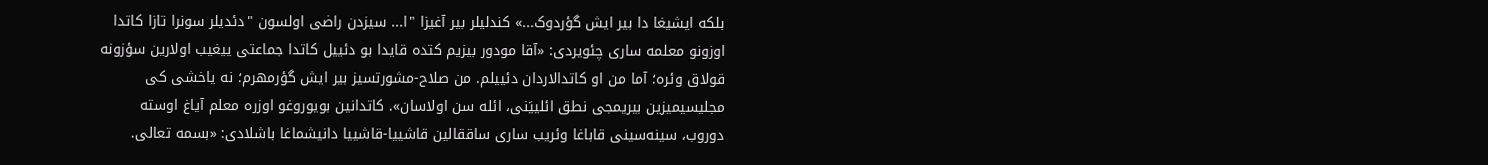بلکه ایشیغا دا بیر ایش گؤردوک...» کندلیلر بیر آغیزا "ا... سیزدن راضی اولسون "دئدیلر سونرا تازا کاتدا اوزونو معلمه ساری چئویردی: «آقا مودور بیزیم کتده قایدا بو دئییل کاتدا جماعتی ییغیب اولارین سؤزونه قولاق وئره؛ آما من او کاتدالاردان دئییلم. من صلاح-مشورتسیز بیر ایش گؤرمهرم؛ نه یاخشی کی مجلیسیمیزین بیریمجی نطق ائلییَنی، ائله سن اولاسان». کاتدانین بویوروغو اوزره معلم آیاغ اوسته دوروب، سینه‌سینی قاباغا وئریب ساری ساققالین قاشییا-قاشییا دانیشماغا باشلادی: «بسمه تعالی.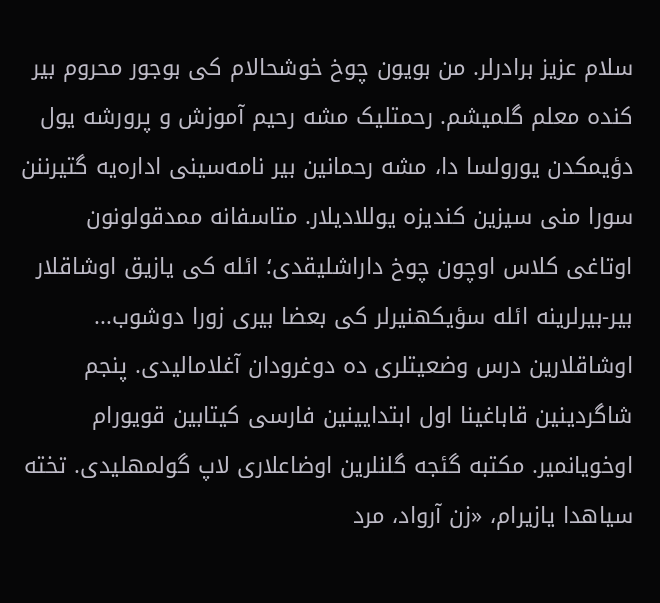سلام عزیز برادرلر. من بویون چوخ خوشحالام کی بوجور محروم بیر کنده معلم گلمیشم. رحمتلیک مشه رحیم آموزش و پرورشه یول دؤیمکدن یورولسا دا، مشه رحمانین بیر نامه‌سینی اداره‌یه گتیرننن سورا منی سیزین کندیزه یوللادیلار. متاسفانه ممدقولونون اوتاغی کلاس اوچون چوخ داراشلیقدی؛ ائله کی یازیق اوشاقلار بیر-بیرلرینه ائله سؤیکهنیرلر کی بعضا بیری زورا دوشوب... اوشاقلارین درس وضعیتلری ده دوغرودان آغلامالیدی. پنجم شاگردینین قاباغینا اول ابتدایینین فارسی کیتابین قویورام اوخویانمیر. مکتبه گئجه گلنلرین اوضاعلاری لاپ گولمهلیدی. تخته سیاهدا یازیرام، «زن آرواد، مرد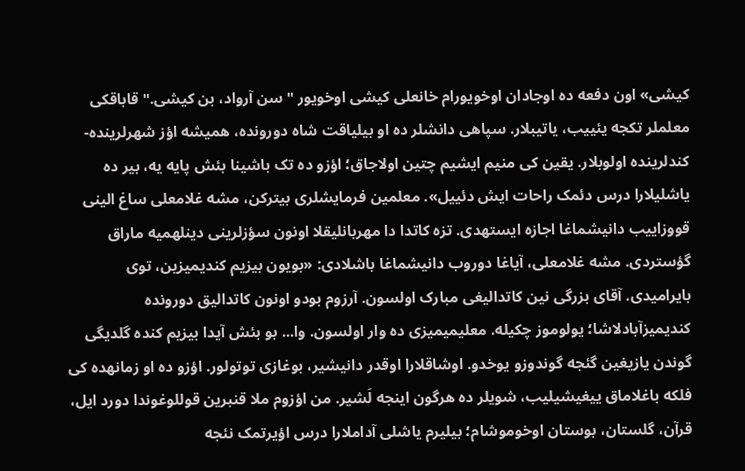کیشی» اون دفعه ده اوجادان اوخویورام خانعلی کیشی اوخویور "سن آرواد، بن کیشی." قاباقکی معلملر تکجه یئییب، یاتیبلار. سپاهی دانشلر ده او بیلیاقت شاه دورونده، همیشه اؤز شهرلرینده-کندلرینده اولوبلار. یقین کی منیم ایشیم چتین اولاجاق؛ اؤزو ده تک باشینا بئش پایه یه، بیر ده یاشلیلارا درس دئمک راحات ایش دئییل». معلمین فرمایشلری بیترکن، مشه غلامعلی ساغ الینی قووزاییب دانیشماغا اجازه ایستهدی. تزه کاتدا دا مهربانلیقلا اونون سؤزلرینی دینلهمیه ماراق گؤستردی. مشه غلامعلی، آیاغا دوروب دانیشماغا باشلادی: «بویون بیزیم کندیمیزین، توی بایرامیدی. آقای بزرگی نین کاتدالیغی مبارک اولسون. آرزوم بودو اونون کاتدالیق دورونده کندیمیزآبادلاشا؛ یولوموز چکیله. معلیمیمیزی ده وار اولسون. وا... بو بئش آیدا بیزیم کنده گلدیگی گوندن یازیغین گئجه گوندوزو یوخدو. اوشاقلارا اوقدر دانیشیر، بوغازی توتولور. اؤزو ده او زمانهده کی فلکه باغلاماق ییغیشیلیب، شویلر ده هرگون اینجه لَشیر. من اؤزوم ملا قنبرین قوللوغوندا دورد ایل، قرآن، گلستان، بوستان اوخوموشام؛ بیلیرم یاشلی آداملارا درس اؤیرتمک نئجه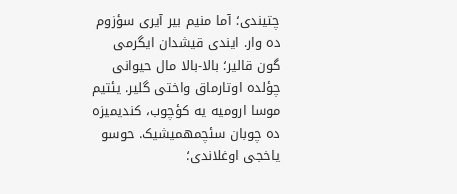چتیندی؛ آما منیم بیر آیری سؤزوم ده وار. ایندی قیشدان ایگرمی گون قالیر؛ بالا-بالا مال حیوانی چؤلده اوتارماق واختی گلیر. یئتیم موسا ارومیه یه کؤچوب، کندیمیزه ده چوبان سئچمهمیشیک. حوسو یاخجی اوغلاندی؛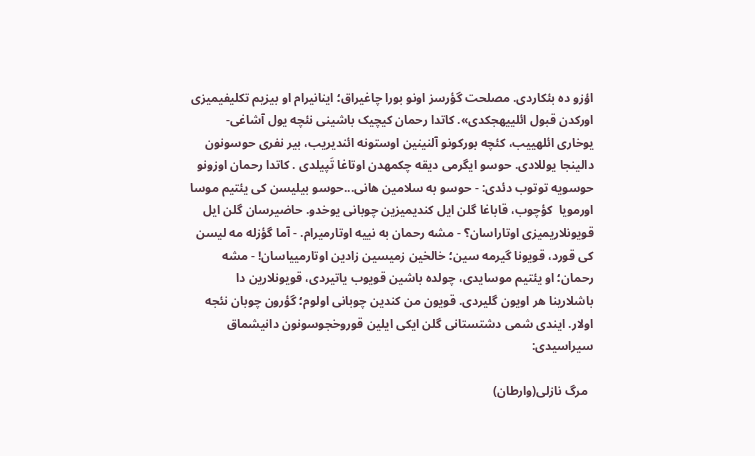اؤزو ده بئکاردی. مصلحت گؤرسز اونو بورا چاغیراق؛ اینانیرام او بیزیم تکلیفیمیزی اورکدن قبول ائلییهجکدی». کاتدا رحمان کیچیک باشینی نئچه یول آشاغی-یوخاری ائلهییب، کئچه بورکونو آلنینین اوستونه ائندیریب، بیر نفری حوسونون دالینجا یوللادی. حوسو ایگرمی دیقه چکمهدن اوتاغا تَپیلدی . کاتدا رحمان اوزونو حوسویه توتوب دئدی: - حوسو به سلامین هانی...حوسو بیلیسن کی یئتیم موسا اورمویا  کؤچوب، قاباغا گلن ایل کندیمیزین چوبانی یوخدو. حاضیرسان گلن ایل قویونلاریمیزی اوتاراسان؟ - مشه رحمان به نییه اوتارمیرام. - آما گؤزله مه لیسن کی قورد، قویونا گیرمه سین؛ خالخین زمیسین زادین اوتارمییاسان! - مشه رحمان؛ او یئتیم موسایدی، چولده باشین قویوب یاتیردی، قویونلارین دا باشلارینا هر اویون گلیردی. قویون من کندین چوبانی اولوم؛ گؤرون چوبان نئجه اولار. ایندی شمی دشتستانی گلن ایکی ایلین قوروخجوسونون دانیشماق سیراسیدی:

  مرگ نازلی(وارطان)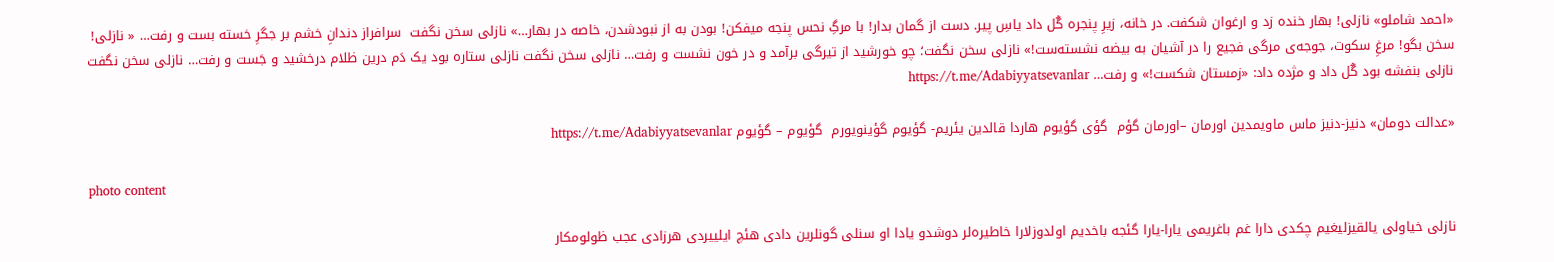«احمد شاملو» نازلی! بهار خنده زد و ارغوان شکفت. در خانه، زیرِ پنجره گُل داد یاسِ پیر. دست از گمان بدار! با مرگِ نحس پنجه میفکن! بودن به از نبودشدن، خاصه در بهار…» نازلی سخن نگفت  سرافراز دندانِ خشم بر جگرِ خسته بست و رفت… « نازلی! سخن بگو! مرغِ سکوت، جوجه‌ی مرگی فجیع را در آشیان به بیضه نشسته‌ست!» نازلی سخن نگفت؛ چو خورشید از تیرگی برآمد و در خون نشست و رفت… نازلی سخن نگفت نازلی ستاره بود یک دَم درین ظلام درخشید و جَست و رفت… نازلی سخن نگفت نازلی بنفشه بود گُل داد و مژده داد: «زمستان شکست!» و رفت… https://t.me/Adabiyyatsevanlar

«عدالت دومان» دنیز-دنیز ماس ماویمدین اورمان –اورمان گؤم  گؤی گؤیوم هاردا قالدین یئریم- گؤیوم گؤینویورم  گؤیوم – گؤیوم https://t.me/Adabiyyatsevanlar

photo content

نازلی خیاولی یالقیزلیغیم چکدی دارا غم باغریمی یارا-یارا گئجه باخدیم اولدوزلارا خاطیره‌لر دوشدو یادا او سنلی گونلرین دادی هئچ ایلییردی هرزادی عجب ظولومکار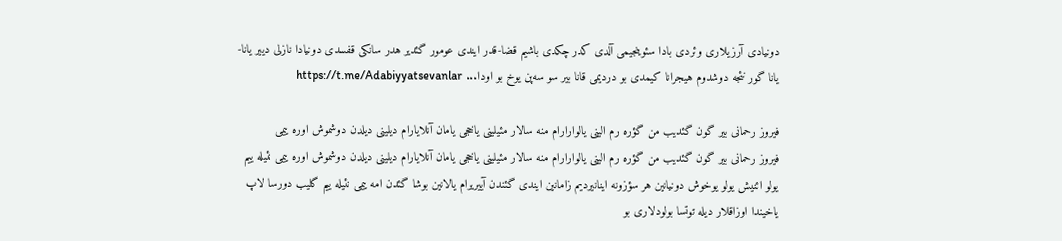دونیادی آرزیلاری وئردی بادا سئوینجیمی آلدی کدر چکدی باشیم قضا-قدر ایندی عومور گئدیر هدر سانکی قفسدی دونیادا نازلی دییر یانا-یانا گور نئجه دوشدوم هیجرانا کیمدی بو دردیمی قانا بیر سو سه‌پن یوخ بو اودا... https://t.me/Adabiyyatsevanlar

فیروز رحمانی بیر گون گئدیب من گؤره رم الینی یالوارارام منه سالار مئیلینی یاخجی یامان آنلایارام دیلینی دیلدن دوشموش اوره ییمی
فیروز رحمانی بیر گون گئدیب من گؤره رم الینی یالوارارام منه سالار مئیلینی یاخجی یامان آنلایارام دیلینی دیلدن دوشموش اوره ییمی نئیله ییم یولو ائنیش یولو یوخوش دونیانین هر سؤزونه اینانیردیم زامانین ایندی گئندن آییریرام یالانین بوشا گئدن امه ییمی نئیله ییم گلیب دورسا لاپ یاخیندا اوزاقلار دیله توتسا بولودلاری بو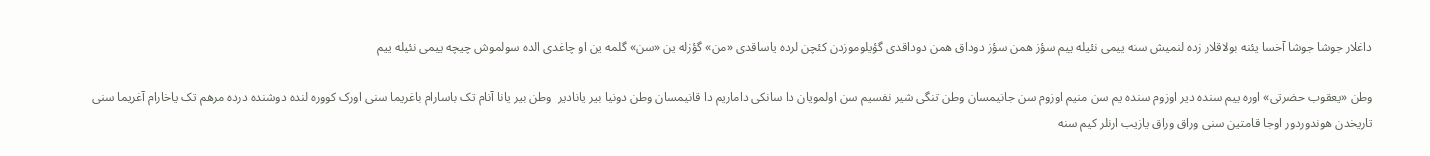داغلار جوشا جوشا آخسا یئنه بولاقلار زده لنمیش سنه ییمی نئیله ییم سؤز همن سؤز دوداق همن دوداقدی گؤیلوموزدن کئچن لرده یاساقدی «من» گؤزله ین «سن» گلمه ین او چاغدی الده سولموش چیچه ییمی نئیله ییم

وطن «یعقوب حضرتی» اوره ییم سنده دیر اوزوم سنده یم سن منیم اوزوم سن جانیمسان وطن تنگی شیر نفسیم سن اولمویان دا سانکی داماریم دا قانیمسان وطن دونیا بیر یانادیر  وطن بیر یانا آنام تک باسارام باغریما سنی اورک کووره لنده دوشنده درده مرهم تک یاخارام آغریما سنی تاریخدن هوندوردور اوجا قامتین سنی وراق وراق یازیب ارنلر کیم سنه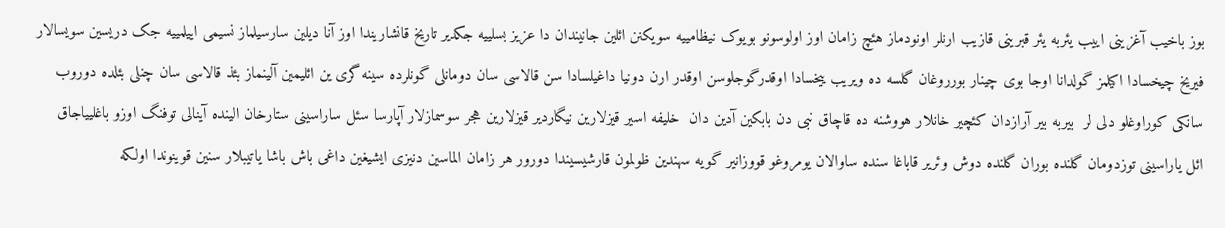بوز باخیب آغزینی اییب یئربه یئر قبرینی قازیب ارنلر اونودماز هئچ زامان اوز اولوسونو بویوک نیظامییه سویکنن ائلین جانیندان دا عزیز بسلییه جکدیر تاریخ قانشاریندا اوز آنا دیلین سارسیلماز نسیمی اییلمییه جک دریسین سویسالار فیریخ چیخسادا اکیلمز گولدانا اوجا بوی چینار بورروغان گلسه ده ویریب ییخسادا اوقدرگوجلوسن اوقدر ارن دونیا داغیلسادا سن قالاسی سان دومانلی گونلرده سینه گری ین ائلیمین آلینماز بئذ قالاسی سان چنلی بئلده دوروب سانکی کوراوغلو دلی لر  بیربه بیر آرازدان کئچیر خانلار هووشنه ده قاچاق نبی دن بابکین آدین دان  خلیفه اسیر قیزلارین نیگاردیر قیزلارین هجر سوسمازلار آپارسا سئل ساراسینی ستارخان الینده آینالی توفنگ اوزو باغلییاجاق  ائل یاراسینی توزدومان گلنده بوران گلنده دوش وئریر قاباغا سنده ساوالان یومروغو قووزانیر گویه سهندین ظولمون قارشیسیندا دورور هر زامان الماسین دنیزی ایشیغین داغی باش باشا یاتیبلار سنین قوینوندا اولکه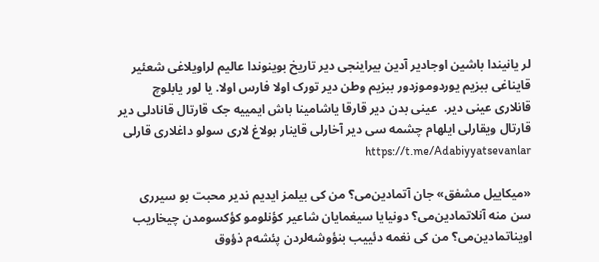لر یانیندا باشین اوجادیر آدین بیراینجی دیر تاریخ بوینوندا عالیم لراویلاغی شعئیر قایناغی ببزیم یوردوموزدور ببزیم وطن دیر تورک اولا فارس اولا. یا لور یابلوچ قانلاری عینی دیر.  عینی بدن دیر قارقا یاشامینا باش ایمییه جک قارتال قانادلی دیر قارتال ویقارلی ایلهام چشمه سی دیر آخارلی قاینار بولاغ لاری سولو داغلاری قارلی https://t.me/Adabiyyatsevanlar

«میکاییل مشفق» جان آتمادین‌می؟ من کی بیلمز ایدیم ندیر محبت بو سیرری سن منه آنلاتمادین‌می؟ دونیایا سیغمایان شاعیر کؤنلومو کؤکسومدن چیخاریب اویناتمادین‌می؟ من کی نغمه دئییب بنؤوشه‌لردن پئشه‌م ذؤوق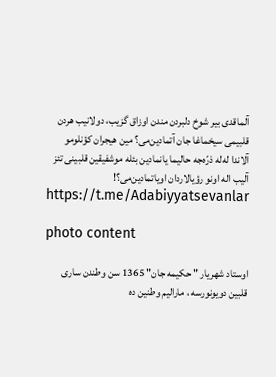آلماقدی بیر شوخ دلبردن مندن اوزاق گزیب، دولانیب هردن قلبیمی سیخماغا جان آتمادین‌می؟ مین هیجران کؤنلومو آلاندا له‌له ذرّه‌جه حالیما یانمادین بئله موشفیقین قلبینی تئز آلیب اله اونو رؤیالاردان اویاتمادین‌می؟! https://t.me/Adabiyyatsevanlar

photo content

اوستاد شهریار " حکیمه جان" 1365 سن وطندن ساری قلبین دویونورسه ، مارالیم وطنین ده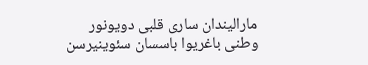مارالیندان ساری قلبی دویونور وطنی باغریوا باسسان سئوینیرسن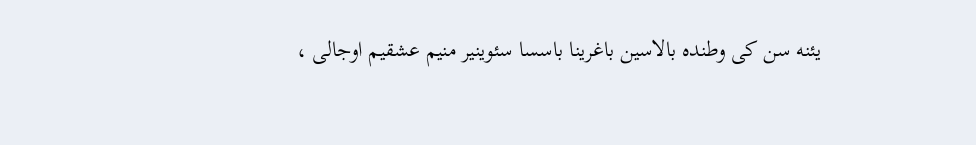یئنه سن کی وطنده بالاسین باغرینا باسسا سئوینیر منیم عشقیم اوجالی ،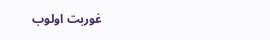غوربت اولوب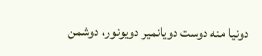دونیا منه دوست دویانمیر دویونور، دوشمن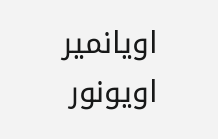اویانمیر اویونور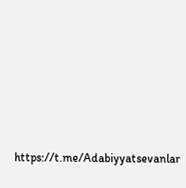https://t.me/Adabiyyatsevanlar